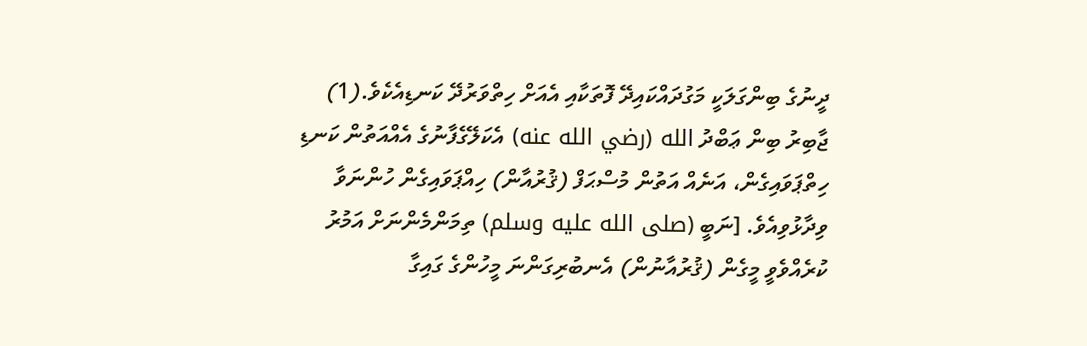ދީނުގެ ބިންގަލަކީ މަގުދައްކައިދޭ ފޮތަކާއި އެއަށް ހިތްވަރުދޭ ކަނޑިއެކެވެ.(1)
ޖާބިރު ބިން ޢަބްދު الله (رضي الله عنه) އެކަލޭގެފާނުގެ އެއްއަތުން ކަނޑި ހިތްޕަވައިގެން، އަނެއް އަތުން މުސްޙަފް (ޤުރުއާން) ހިއްޕަވައިގެން ހުންނަވާ ވިދާޅުވިއެވެ. [ނަބީ (صلى الله عليه وسلم) ތިމަންމެންނަށް އަމުރު ކުރެއްވެވީ މީގެން (ޤުރުއާނުން) އެނބުރިގަންނަ މީހުންގެ ގައިގާ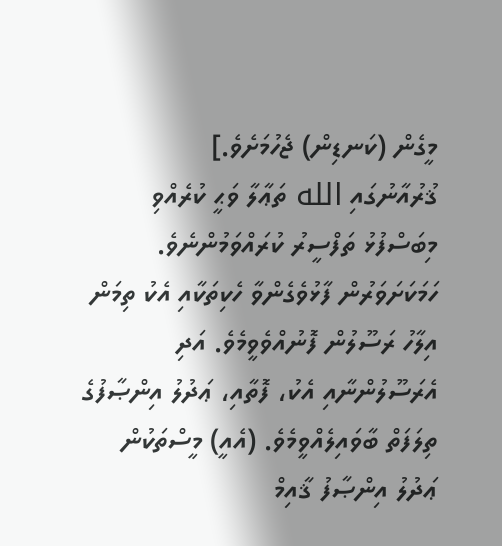މީގެން (ކަނޑިން) ޖެހުމަށެވެ.]
ޤުރުއާނުގައި الله ތަޢާލާ ވަޙީ ކުރެއްވި މިބަސްފުޅު ތަފްސީރު ކުރައްވަމުންނެވެ.
ހަމަކަށަވަރުން ފާޅުވެގެންވާ ހެކިތަކާއި އެކު ތިމަން އިލާހު ރަސޫލުން ފޮނުއްވެވީމެވެ. އަދި އެރަސޫލުންނާއި އެކު، ފޮތާއި، ޢަދުލު އިންޞާފުގެ ތިލަފަތް ބާވައިލެއްވީމެވެ. (އެއީ) މީސްތަކުން ޢަދުލު އިންޞާފު ޤާއިމް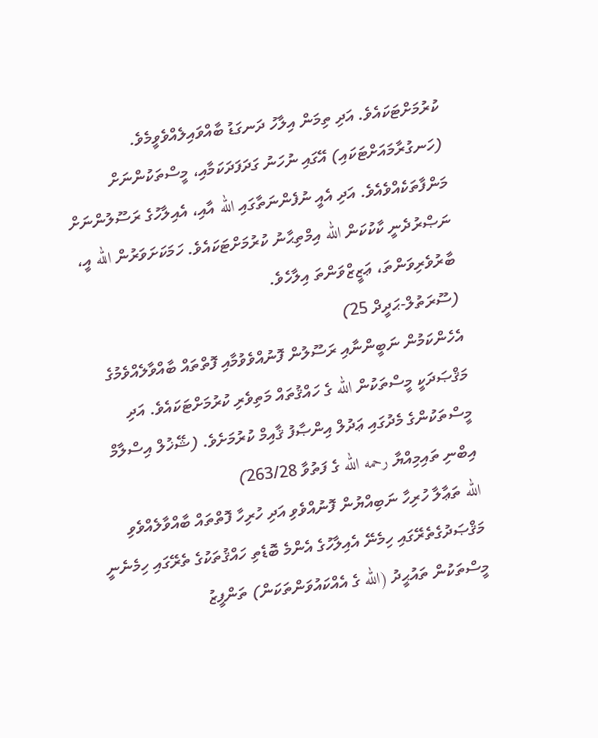ކުރުމަށްޓަކައެވެ. އަދި ތިމަން އިލާހު ދަނގަޑު ބާއްވައިލެއްވެވީމެވެ. (ހަނގުރާމައަށްޓަކައި) އޭގައި ނުހަނު ގަދަފަދަކަމާއި، މީސްތަކުންނަށް މަންފާތަކެއްވެއެވެ. އަދި އެއީ ނުފެންނަތާގައި الله އާއި، އެއިލާހުގެ ރަސޫލުންނަށް ނަޞްރުދެނީ ކާކުކަން الله އިމްތިޙާނު ކުރުމަށްޓަކައެވެ. ހަމަކަށަވަރުން الله އީ، ބާރުވެރިވަންތަ، ޢަޒީޒްވަންތަ އިލާހެވެ.
(ސޫރަތުލް-ޙަދީދް 25)
އެހެންކަމުން ނަބީންނާއި ރަސޫލުން ފޮނުއްވެވުމާއި ފޮތްތައް ބާއްވާލެއްވެމުގެ މަޤްޞަދަކީ މީސްތަކުން الله ގެ ހައްޤުތައް މަތިވެރި ކުރުމަށްޓަކައެވެ. އަދި މީސްތަކުންގެ މެދުގައި ޢަދުލް އިންޞާފު ޤާއިމް ކުރުމަށެވެ. (ޝޭޚުލް އިސްލާމް އިބްނި ތައިމިއްޔާ رحمه الله ގެ ފަތުވާ 263/28)
الله ތަޢާލާ ހުރިހާ ނަބިއްޔުން ފޮނުއްވެވި އަދި ހުރިހާ ފޮތްތައް ބާއްވާލެއްވެވި މަޤްޞަދުގެތެރޭގައި ހިމެނޭ އެއިލާހުގެ އެންމެ ބޮޑެތި ހައްޤުތަކުގެ ތެރޭގައި ހިމެނެނީ މީސްތަކުން ތައުޙީދު (الله ގެ އެއްކައުވަންތަކަން) ތަންފީޒު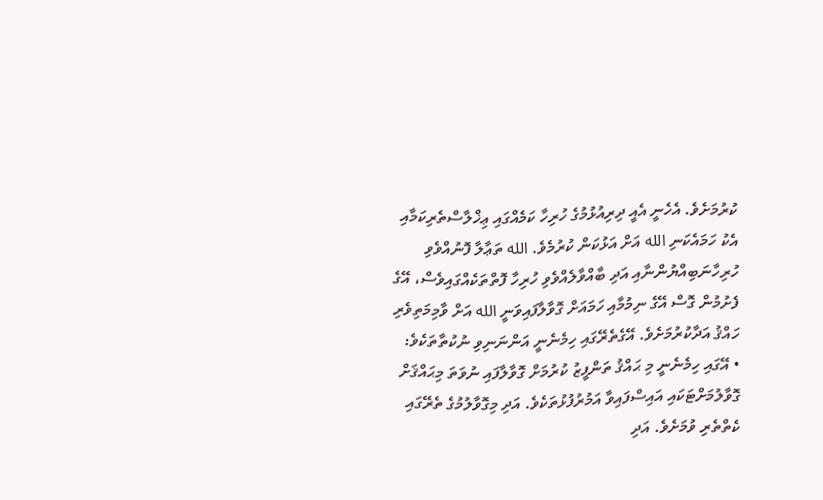ކުރުމަށެވެ. އެހެނީ އެއީ ދިރިއުޅުމުގެ ހުރިހާ ކަމެއްގައި ޢިޚްލާސްތެރިކަމާއި އެކު ހަމައެކަނި الله އަށް އަޅުކަން ކުރުމެވެ. الله ތަޢާލާ ފޮނުއްވެވި ހުރިހާނަބިއްޔުންނާއި އަދި ބާއްވާލެއްވެވި ހުރިހާ ފޮތްތަކެއްގައިވެސް، އޭގެ ފެށުމުން ގޮސް އޭގެ ނިމުމާއި ހަމައަށް ގޮވާލާފައިވަނީ الله އަށް ވާމިމަތިވެރި ހައްޤު އަދާކުރުމަށެވެ. އޭގެތެރޭގައި ހިމެނެނީ އަންނަނިވި ނުކުތާތަކެވެ:
• އޭގައި ހިމެނެނީ މި ޙައްޤު ތަންފީޒު ކުރުމަށް ގޮވާލާފައި ނުވަތަ މިޙައްޤަށް ގޮވާލުމަށްޓަކައި އައިސްފައިވާ އަމުރުފުޅުތަކެވެ. އަދި މިގޮވާލުމުގެ ތެރޭގައި ކެތްތެރި ވުމަށެވެ. އަދި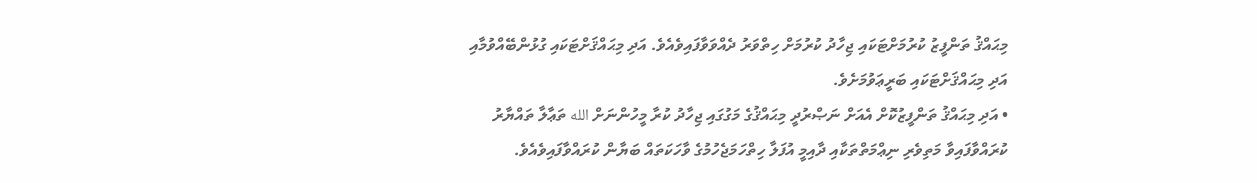މިޙައްޤު ތަންފީޒު ކުރުމަށްޓަކައި ޖިހާދު ކުރުމަށް ހިތްވަރު ދެއްވަވާފައިވެއެވެ. އަދި މިޙައްޤަށްޓަކައި ގުޅުންބޭއްވުމާއި އަދި މިޙައްޤަށްޓަކައި ބަރީޢަވުމަށެވެ.
• އަދި މިޙައްޤު ތަންފީޒުކޮށް އެއަށް ނަޞްރުދީ މިޙައްޤުގެ މަގުގައި ޖިހާދު ކުރާ މީހުންނަށް الله ތަޢާލާ ތައްޔާރު ކުރައްވާފައިވާ މަތިވެރި ނިޢްމަތްތަކާއި ދާއިމީ އުފަލާ ހިތްހަމަޖެހުމުގެ ވާހަކަތައް ބަޔާން ކުރައްވާފައިވެއެވެ.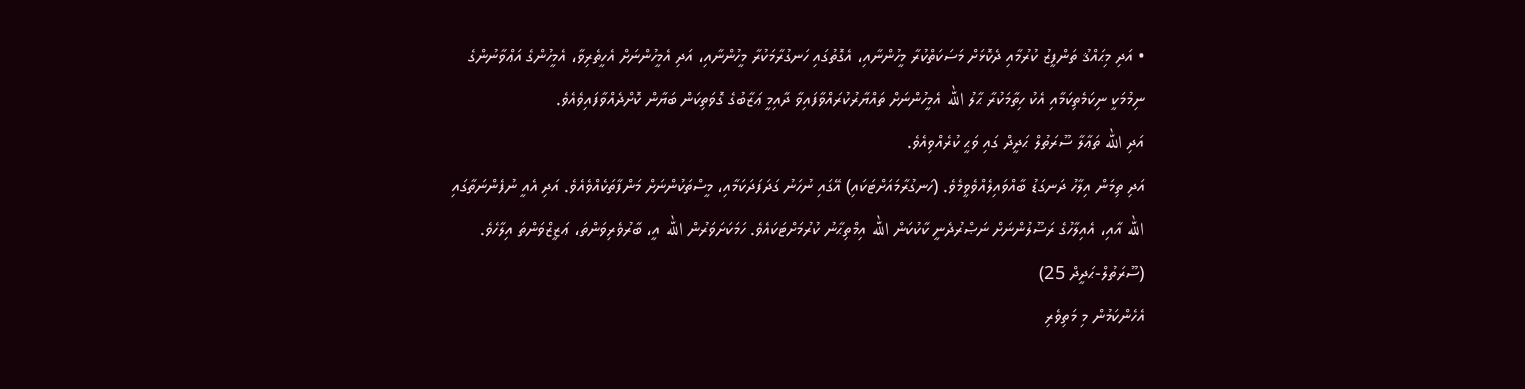• އަދި މިޙައްޤު ތަންފީޒު ކުރުމާއި ދެކޮޅަށް މަސަކަތްކުރާ މީހުންނާއި، އެގޮތުގައި ހަނގުރާމަކުރާ މީހުންނާއި، އަދި އެމީހުންނަށް އެހީތެރިވާ، އެމީހުންގެ އަޢްވާނުންގެ ނިމުމަކީ ނިކަމެތިކަމާއި އެކު ހިތާމަކުރާ ޙާލު الله އެމީހުންނަށް ތައްޔާރުކުރައްވާފައިވާ ދާއިމީ ޢަޒާބުގެ ގޮވަތިކަން ބަޔާން ކޮށްދެއްވާފައިވެއެވެ.
އަދި الله ތަޢާލާ ސޫރަތުލް ޙަދީދް ގައި ވަޙީ ކުރެއްވިއެވެ.
އަދި ތިމަން އިލާހު ދަނގަޑު ބާއްވައިލެއްވެވީމެވެ. (ހަނގުރާމައަށްޓަކައި) އޭގައި ނުހަނު ގަދަފަދަކަމާއި، މީސްތަކުންނަށް މަންފާތަކެއްވެއެވެ. އަދި އެއީ ނުފެންނަތާގައި الله އާއި، އެއިލާހުގެ ރަސޫލުންނަށް ނަޞްރުދެނީ ކާކުކަން الله އިމްތިޙާނު ކުރުމަށްޓަކައެވެ. ހަމަކަށަވަރުން الله އީ، ބާރުވެރިވަންތަ، ޢަޒީޒްވަންތަ އިލާހެވެ.
(ސޫރަތުލް-ޙަދީދް 25)
އެހެންކަމުން މި މަތިވެރި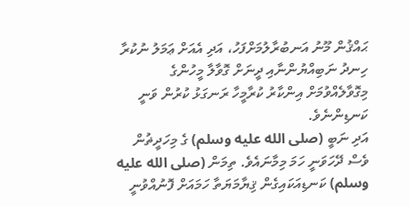ޙައްޤުން މޫނު އަނބުރާލުމަށްފަހު، އަދި އެއަށް ޢަމަލު ނުކުރާ ހިނދު ނަބިއްޔުންނާއި ދީނަށް ގޮވާލާ މީހުންގެ މިގޮވާލެއްވުމަށް އިންކާރު ކުރާމީހާ ރަނގަޅު ކުރުން ވަނީ ކަނޑިންނެވެ.
އަދި ނަބީ (صلى الله عليه وسلم) ގެ މިހަދީޡުން ވެސް ދޭހަވަނީ ހަމަ މިމާނައެވެ. ތިމަން (صلى الله عليه وسلم) ކަނޑިއަކައިގެން ޤިޔާމަޔަތާ ހަމައަށް ފޮނުއްވުނީ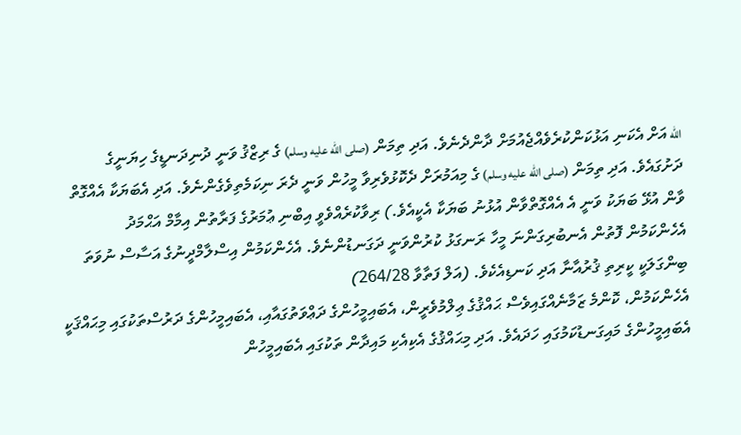الله އަށް އެކަނި އަޅުކަންކުރެވެއްޖެއުމަށް ދާންދެނެވެ. އަދި ތިމަން (صلى الله عليه وسلم) ގެ ރިޒްޤު ވަނީ ދުނިދަނޑީގެ ހިޔަނީގެ ދަށުގައެވެ. އަދި ތިމަން (صلى الله عليه وسلم) ގެ މިއަމުރަށް ދެކޮޅުވެރިވާ މީހުން ވަނީ ދެރަ ނިކަމެތިވެގެންނެވެ. އަދި އެބަޔަކާ އެއްގޮތް ވާން އުޅޭ ބަޔަކު ވަނީ އެ އެއްގޮތްވާން އުޅުނު ބަޔަކާ އެކީއެވެ.) ރިވާކުރެއްވެވީ އިބްނި ޢުމަރުގެ ފަރާތުން އިމާމް އަޙްމަދު
އެހެންކަމުން ފޮތުން އެނބުރިގަންނަ މީހާ ރަނގަޅު ކުރުންވަނީ ދަގަނޑުންނެވެ. އެހެންކަމުން އިސްލާމްދީނުގެ އަސާސް ނުވަތަ ބިންގަލަކީ ކީރިތި ޤުރުއާނާ އަދި ކަނޑިއެކެވެ. (އަލް ފަތާވާ 264/28)
އެހެންކަމުން، ކޮންމެ ޒަމާނެއްގައިވެސް ޙައްޤުގެ ޢިލްމުވެރީން، އެބައިމީހުންގެ ދަޢްވަތުގައާއި، އެބައިމީހުންގެ ދަރުސްތަކުގައި މިޙައްޤަކީ އެބައިމީހުންގެ މައިގަނޑުކަމުގައި ހަދައެވެ. އަދި މިޙައްޤުގެ އެކިއެކި މައިދާން ތަކުގައި އެބައިމީހުން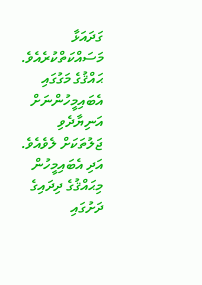ގަދައަޅާ މަސައްކަތްކުރެއެވެ. ޙައްޤުގެ މަގުގައި އެބައިމީހުންނަށް އަނިޔާދެވި ޖަލުތަކަށް ލެވެއެވެ. އަދި އެބައިމީހުން މިޙައްޤުގެ ދިދައިގެ ދަށުގައި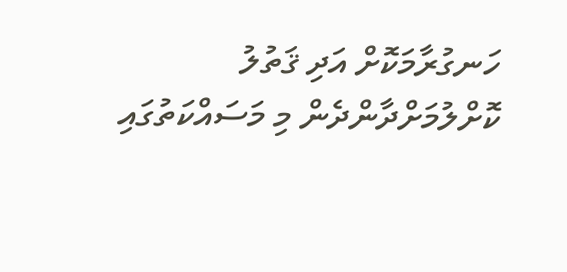ހަނގުރާމަކޮށް އަދި ޤަތުލު ކޮށްލުމަށްދާންދެން މި މަސައްކަތުގައި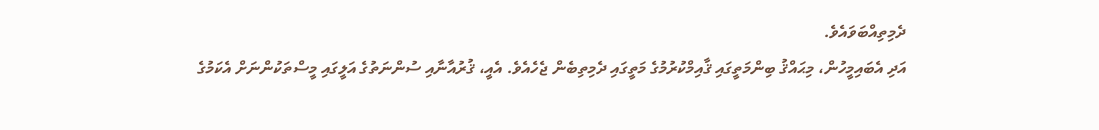ދެމިތިއްބަވައެވެ.
އަދި އެބައިމީހުން، މިޙައްޤު ބިންމަތީގައި ޤާއިމްކުރުމުގެ މަތީގައި ދެމިތިބެން ޖެހެއެވެ. އެއީ، ޤުރުއާނާއި ސުންނަތުގެ އަލީގައި މީސްތަކުންނަށް އެކަމުގެ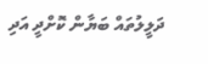ދަލީލުތައް ބަޔާން ކޮށްދީ އަދި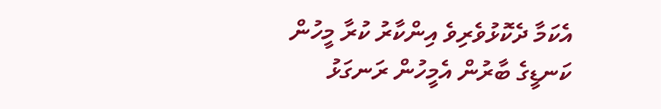އެކަމާ ދެކޮޅުވެރިވެ އިންކާރު ކުރާ މީހުން ކަނޑީގެ ބާރުން އެމީހުން ރަނގަޅު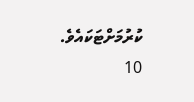ކުރުމަށްޓަކައެވެ.
10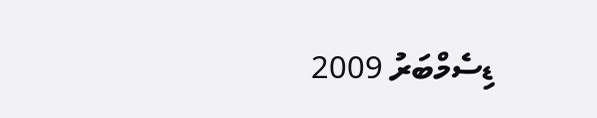ޑިސެމްބަރު 2009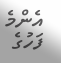އެންމެ ފަހުގެ